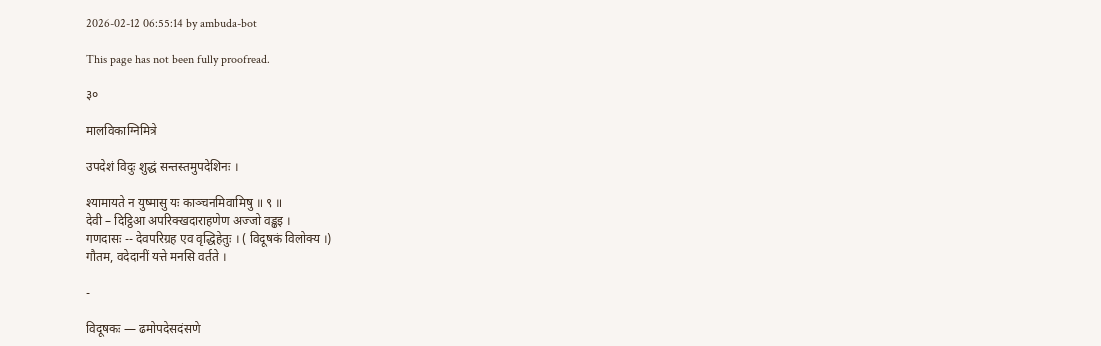2026-02-12 06:55:14 by ambuda-bot

This page has not been fully proofread.

३०

मालविकाग्निमित्रे

उपदेशं विदुः शुद्धं सन्तस्तमुपदेशिनः ।

श्यामायते न युष्मासु यः काञ्चनमिवामिषु ॥ ९ ॥
देवी – दिट्ठिआ अपरिक्खदाराहणेण अज्जो वड्ढइ ।
गणदासः -- देवपरिग्रह एव वृद्धिहेतुः । ( विदूषकं विलोक्य ।)
गौतम, वदेदानीं यत्ते मनसि वर्तते ।

-

विदूषकः — ढमोपदेसदंसणे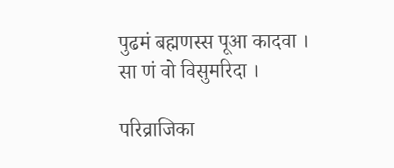पुढमं बह्मणस्स पूआ कादवा ।
सा णं वो विसुमरिदा ।

परिव्राजिका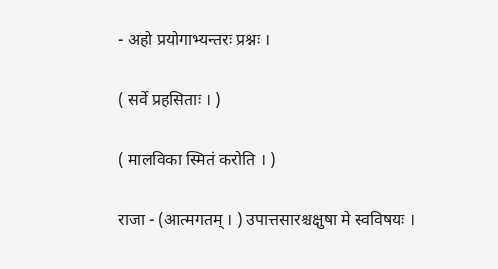- अहो प्रयोगाभ्यन्तरः प्रश्नः ।

( सर्वे प्रहसिताः । )

( मालविका स्मितं करोति । )

राजा - (आत्मगतम् । ) उपात्तसारश्चक्षुषा मे स्वविषयः ।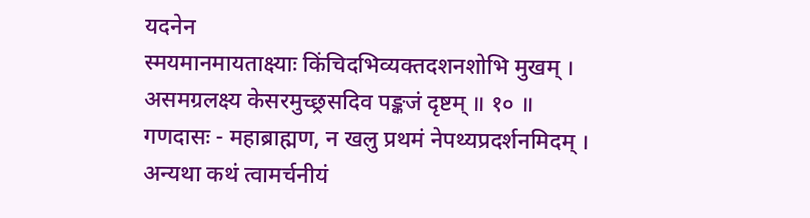यदनेन
स्मयमानमायताक्ष्याः किंचिदभिव्यक्तदशनशोभि मुखम् ।
असमग्रलक्ष्य केसरमुच्छ्रसदिव पङ्कजं दृष्टम् ॥ १० ॥
गणदासः - महाब्राह्मण, न खलु प्रथमं नेपथ्यप्रदर्शनमिदम् ।
अन्यथा कथं त्वामर्चनीयं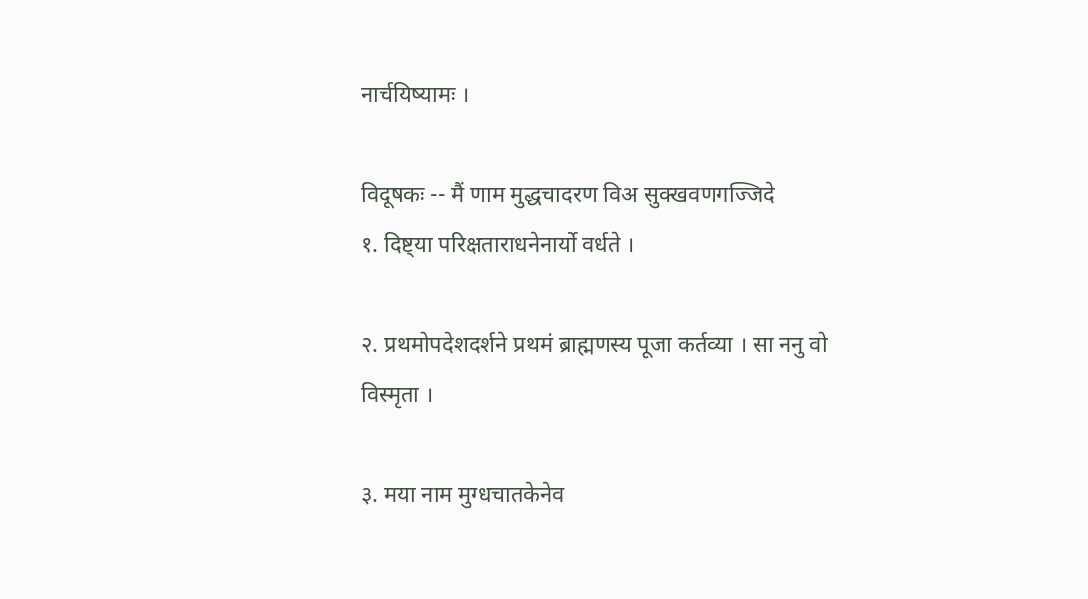नार्चयिष्यामः ।

विदूषकः -- मैं णाम मुद्धचादरण विअ सुक्खवणगज्जिदे
१. दिष्ट्या परिक्षताराधनेनार्यो वर्धते ।

२. प्रथमोपदेशदर्शने प्रथमं ब्राह्मणस्य पूजा कर्तव्या । सा ननु वो
विस्मृता ।

३. मया नाम मुग्धचातकेनेव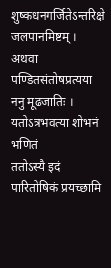शुष्कधनगर्जितेऽन्तरिक्षे जलपानमिष्टम् ।
अथवा पण्डितसंतोषप्रत्यया ननु मूढजातिः । यतोऽत्रभवत्या शोभनं भणितं
ततोऽस्यै इदं पारितोषिकं प्रयच्छामि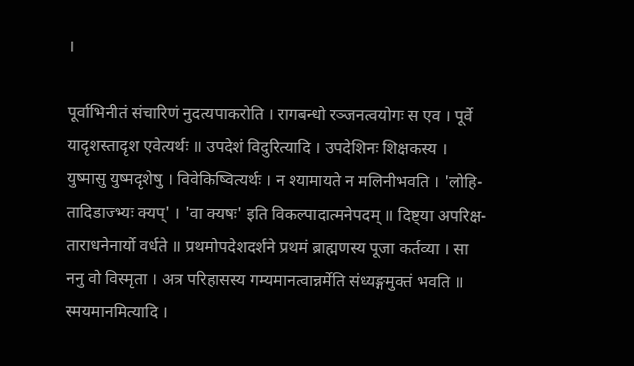।

पूर्वाभिनीतं संचारिणं नुदत्यपाकरोति । रागबन्धो रञ्जनत्वयोगः स एव । पूर्वे
यादृशस्तादृश एवेत्यर्थः ॥ उपदेशं विदुरित्यादि । उपदेशिनः शिक्षकस्य ।
युष्मासु युष्मदृशेषु । विवेकिष्वित्यर्थः । न श्यामायते न मलिनीभवति । 'लोहि-
तादिडाज्भ्यः क्यप्' । 'वा क्यषः' इति विकल्पादात्मनेपदम् ॥ दिष्ट्या अपरिक्ष-
ताराधनेनार्यो वर्धते ॥ प्रथमोपदेशदर्शने प्रथमं ब्राह्मणस्य पूजा कर्तव्या । सा
ननु वो विस्मृता । अत्र परिहासस्य गम्यमानत्वान्नर्मेति संध्यङ्गमुक्तं भवति ॥
स्मयमानमित्यादि ।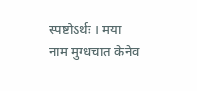स्पष्टोऽर्थः । मया नाम मुग्धचात केनेव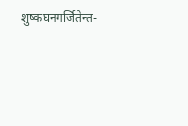शुष्कघनगर्जितेन्त-